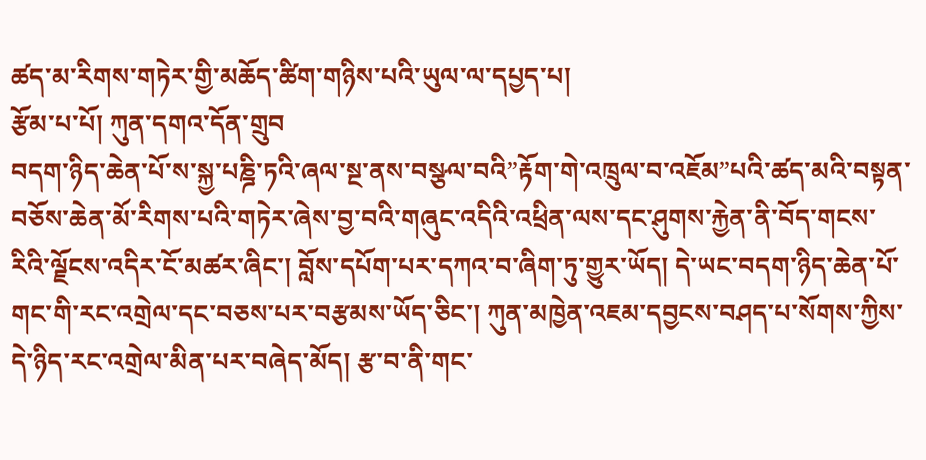ཚད་མ་རིགས་གཏེར་གྱི་མཆོད་ཚིག་གཉིས་པའི་ཡུལ་ལ་དཔྱད་པ།
རྩོམ་པ་པོ། ཀུན་དགའ་དོན་གྲུབ
བདག་ཉིད་ཆེན་པོ་ས་སྐྱ་པཎྜི་ཏའི་ཞལ་སྔ་ནས་བསྩལ་བའི”རྟོག་གེ་འཁྲུལ་བ་འཇོམ”པའི་ཚད་མའི་བསྟན་བཅོས་ཆེན་མོ་རིགས་པའི་གཏེར་ཞེས་བྱ་བའི་གཞུང་འདིའི་འཕྲིན་ལས་དང་ཤུགས་རྐྱེན་ནི་བོད་གངས་རིའི་ལྗོངས་འདིར་ངོ་མཚར་ཞིང་། བློས་དཔོག་པར་དཀའ་བ་ཞིག་ཏུ་གྱུར་ཡོད། དེ་ཡང་བདག་ཉིད་ཆེན་པོ་གང་གི་རང་འགྲེལ་དང་བཅས་པར་བརྩམས་ཡོད་ཅིང་། ཀུན་མཁྱེན་འཇམ་དབྱངས་བཤད་པ་སོགས་ཀྱིས་དེ་ཉིད་རང་འགྲེལ་མིན་པར་བཞེད་མོད། རྩ་བ་ནི་གང་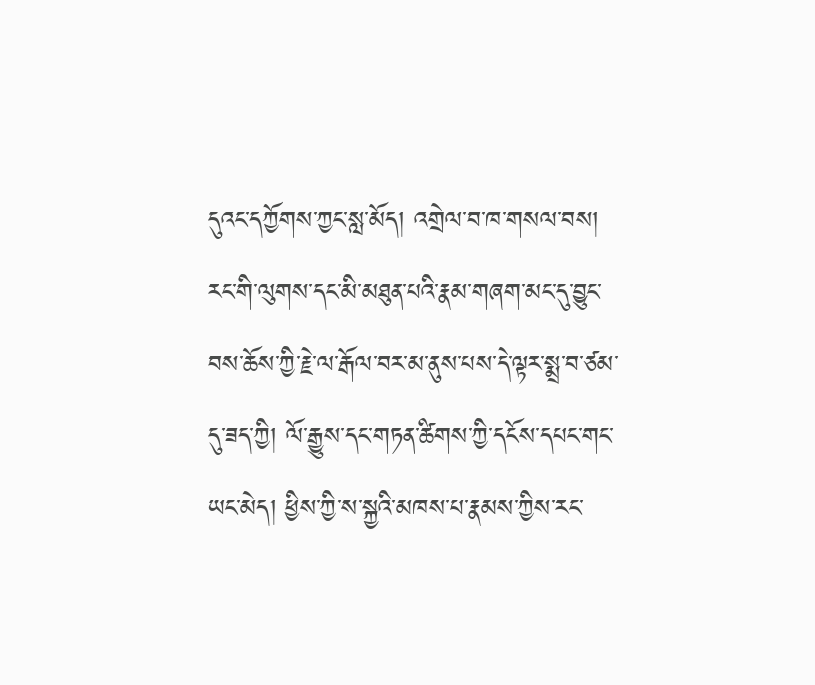དུའང་དཀྱོགས་ཀྱང་སླ་མོད། འགྲེལ་བ་ཁ་གསལ་བས། རང་གི་ལུགས་དང་མི་མཐུན་པའི་རྣམ་གཞག་མང་དུ་བྱུང་བས་ཆོས་ཀྱི་རྗེ་ལ་རྒོལ་བར་མ་ནུས་པས་དེ་ལྟར་སྨྲ་བ་ཙམ་དུ་ཟད་ཀྱི། ལོ་རྒྱུས་དང་གཏན་ཚིགས་ཀྱི་དངོས་དཔང་གང་ཡང་མེད། ཕྱིས་ཀྱི་ས་སྐྱའི་མཁས་པ་རྣམས་ཀྱིས་རང་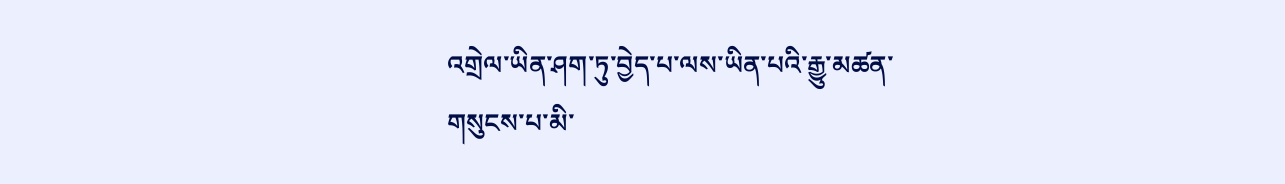འགྲེལ་ཡིན་ཤག་ཏུ་བྱེད་པ་ལས་ཡིན་པའི་རྒྱུ་མཚན་གསུངས་པ་མི་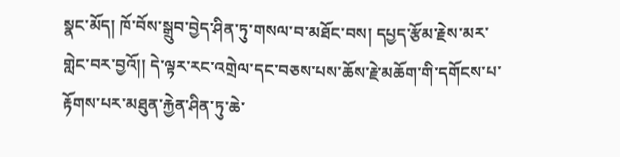སྣང་མོད། ཁོ་བོས་སྒྲུབ་བྱེད་ཤིན་ཏུ་གསལ་བ་མཐོང་བས། དཔྱད་རྩོམ་རྗེས་མར་གླེང་བར་བྱའོ།། དེ་ལྟར་རང་འགྲེལ་དང་བཅས་པས་ཆོས་རྗེ་མཆོག་གི་དགོངས་པ་རྟོགས་པར་མཐུན་རྐྱེན་ཤིན་ཏུ་ཆེ་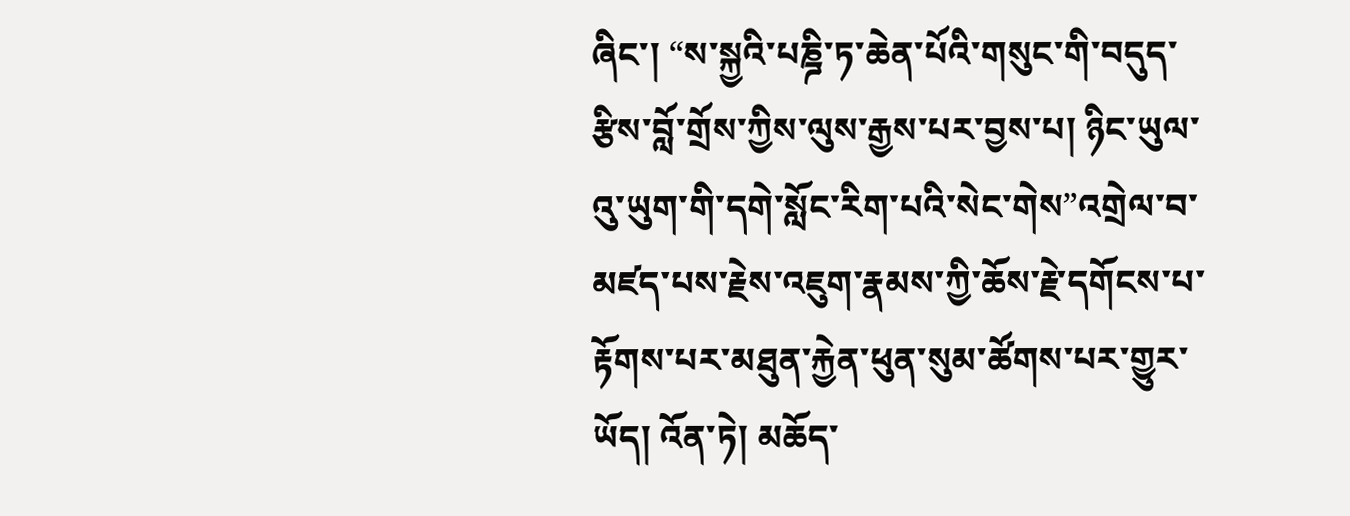ཞིང་། “ས་སྐྱའི་པཎྜི་ཏ་ཆེན་པོའི་གསུང་གི་བདུད་རྩིས་བློ་གྲོས་ཀྱིས་ལུས་རྒྱས་པར་བྱས་པ། ཉིང་ཡུལ་འུ་ཡུག་གི་དགེ་སློང་རིག་པའི་སེང་གེས”འགྲེལ་བ་མཛད་པས་རྗེས་འཇུག་རྣམས་ཀྱི་ཆོས་རྗེ་དགོངས་པ་རྟོགས་པར་མཐུན་རྐྱེན་ཕུན་སུམ་ཚོགས་པར་གྱུར་ཡོད། འོན་ཏེ། མཆོད་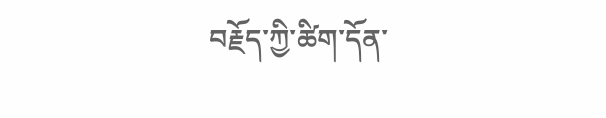བརྗོད་ཀྱི་ཚིག་དོན་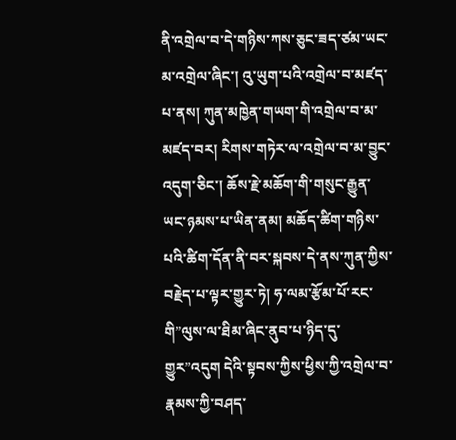ནི་འགྲེལ་བ་དེ་གཉིས་ཀས་ཅུང་ཟད་ཙམ་ཡང་མ་འགྲེལ་ཞིང་། འུ་ཡུག་པའི་འགྲེལ་བ་མཛད་པ་ནས། ཀུན་མཁྱེན་གཡག་གི་འགྲེལ་བ་མ་མཛད་བར། རིགས་གཏེར་ལ་འགྲེལ་བ་མ་བྱུང་འདུག་ཅིང་། ཆོས་རྗེ་མཆོག་གི་གསུང་རྒྱུན་ཡང་ཉམས་པ་ཡིན་ནམ། མཆོད་ཚིག་གཉིས་པའི་ཚིག་དོན་ནི་བར་སྐབས་དེ་ནས་ཀུན་ཀྱིས་བརྗེད་པ་ལྟར་གྱུར་ཏེ། ཧ་ལམ་རྩོམ་པོ་རང་གི”ལུས་ལ་ཐིམ་ཞིང་ནུབ་པ་ཉིད་དུ་གྱུར”འདུག དེའི་སྟབས་ཀྱིས་ཕྱིས་ཀྱི་འགྲེལ་བ་རྣམས་ཀྱི་བཤད་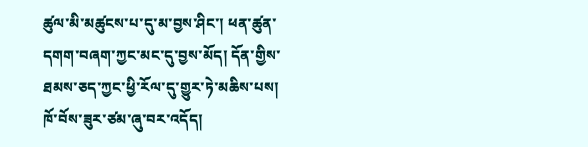ཚུལ་མི་མཚུངས་པ་དུ་མ་བྱས་ཤིང་། ཕན་ཚུན་དགག་བཞག་ཀྱང་མང་དུ་བྱས་མོད། དོན་གྱིས་ཐམས་ཅད་ཀྱང་ཕྱི་རོལ་དུ་གྱུར་ཏེ་མཆིས་པས། ཁོ་བོས་ཟུར་ཙམ་ཞུ་བར་འདོད།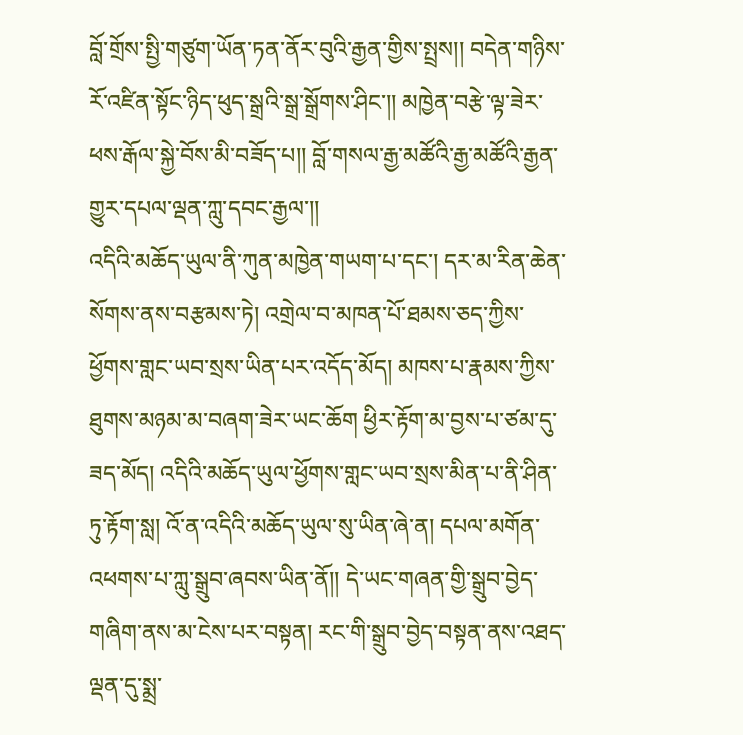བློ་གྲོས་སྤྱི་གཙུག་ཡོན་ཏན་ནོར་བུའི་རྒྱན་གྱིས་སྤྲས།། བདེན་གཉིས་རོ་འཛིན་སྟོང་ཉིད་ཕུད་སྒྲའི་སྒྲ་སྒྲོགས་ཤིང་།། མཁྱེན་བརྩེ་ལྟ་ཟེར་ཕས་རྒོལ་སྐྱེ་བོས་མི་བཟོད་པ།། བློ་གསལ་རྒྱ་མཚོའི་རྒྱ་མཚོའི་རྒྱན་གྱུར་དཔལ་ལྡན་ཀླུ་དབང་རྒྱལ་།།
འདིའི་མཆོད་ཡུལ་ནི་ཀུན་མཁྱེན་གཡག་པ་དང་། དར་མ་རིན་ཆེན་སོགས་ནས་བརྩམས་ཏེ། འགྲེལ་བ་མཁན་པོ་ཐམས་ཅད་ཀྱིས་ཕྱོགས་གླང་ཡབ་སྲས་ཡིན་པར་འདོད་མོད། མཁས་པ་རྣམས་ཀྱིས་ཐུགས་མཉམ་མ་བཞག་ཟེར་ཡང་ཆོག ཕྱིར་རྟོག་མ་བྱས་པ་ཙམ་དུ་ཟད་མོད། འདིའི་མཆོད་ཡུལ་ཕྱོགས་གླང་ཡབ་སྲས་མིན་པ་ནི་ཤིན་ཏུ་རྟོག་སླ། འོ་ན་འདིའི་མཆོད་ཡུལ་སུ་ཡིན་ཞེ་ན། དཔལ་མགོན་འཕགས་པ་ཀླུ་སྒྲུབ་ཞབས་ཡིན་ནོ།། དེ་ཡང་གཞན་གྱི་སྒྲུབ་བྱེད་གཞིག་ནས་མ་ངེས་པར་བསྟན། རང་གི་སྒྲུབ་བྱེད་བསྟན་ནས་འཐད་ལྡན་དུ་སྨྲ་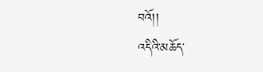བའོ།།
འདིའི་མཆོད་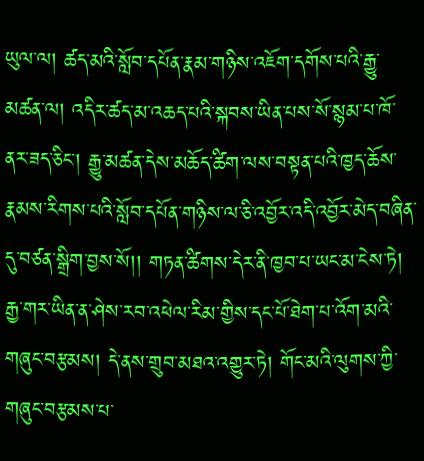ཡུལ་ལ། ཚད་མའི་སློབ་དཔོན་རྣམ་གཉིས་འཇོག་དགོས་པའི་རྒྱུ་མཚན་ལ། འདིར་ཚད་མ་འཆད་པའི་སྐབས་ཡིན་པས་སོ་སྙམ་པ་ཁོ་ནར་ཟད་ཅིང་། རྒྱུ་མཚན་དེས་མཆོད་ཚིག་ལས་བསྟན་པའི་ཁྱད་ཆོས་རྣམས་རིགས་པའི་སློབ་དཔོན་གཉིས་ལ་ཅི་འབྱོར་འདི་འབྱོར་མེད་བཞིན་དུ་བཙན་སྒྲིག་བྱས་སོ།། གཏན་ཚིགས་དེར་ནི་ཁྱབ་པ་ཡང་མ་ངེས་ཏེ། རྒྱ་གར་ཡིན་ན་ཤེས་རབ་འཕེལ་རིམ་གྱིས་དང་པོ་ཐེག་པ་འོག་མའི་གཞུང་བརྩམས། དེ་ནས་གྲུབ་མཐའ་འགྱུར་ཏེ། གོང་མའི་ལུགས་ཀྱི་གཞུང་བརྩམས་པ་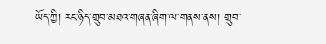ཡོད་ཀྱི། རང་ཉིད་གྲུབ་མཐའ་གཞན་ཞིག་ལ་གནས་ནས། གྲུབ་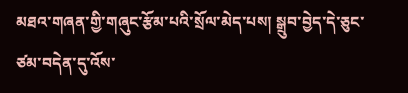མཐའ་གཞན་གྱི་གཞུང་རྩོམ་པའི་སྲོལ་མེད་པས། སྒྲུབ་བྱེད་དེ་ཅུང་ཙམ་བདེན་དུ་འོས་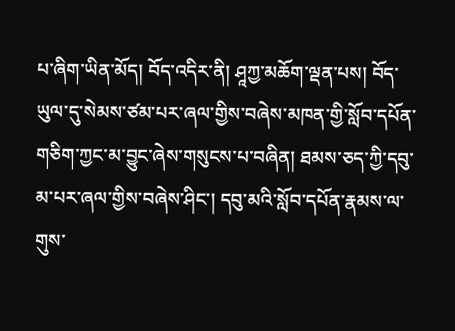པ་ཞིག་ཡིན་མོད། བོད་འདིར་ནི། ཤཱཀྱ་མཆོག་ལྡན་པས། བོད་ཡུལ་དུ་སེམས་ཙམ་པར་ཞལ་གྱིས་བཞེས་མཁན་གྱི་སློབ་དཔོན་གཅིག་ཀྱང་མ་བྱུང་ཞེས་གསུངས་པ་བཞིན། ཐམས་ཅད་ཀྱི་དབུ་མ་པར་ཞལ་གྱིས་བཞེས་ཤིང་། དབུ་མའི་སློབ་དཔོན་རྣམས་ལ་གུས་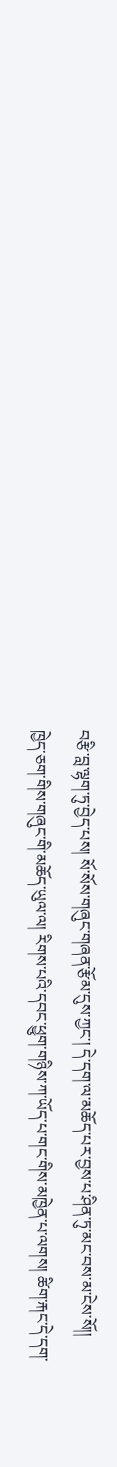བརྩི་བླ་ལྷག་ཏུ་བྱེད་པས། སོ་སོས་གཞུང་གཞན་རྩོམ་དུས་ཀྱང་། དེ་དག་ལ་མཆོད་པར་བྱས་པ་ཤིན་ཏུ་མང་བས་མ་ངེས་སོ།།
ཁྱེད་ཅག་གིས་གཞུང་གི་མཆོད་ཡུལ་ལ། རིགས་པའི་དབང་ཕྱུག་གཉིས་ཀ་ཡོད་པ་གང་གིས་མཁྱེན་པ་ལགས། ཚིག་རྐང་དེ་དག་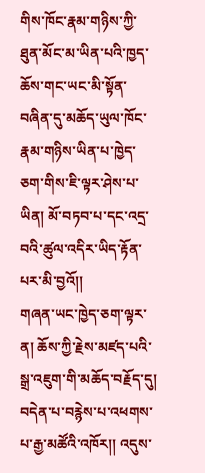གིས་ཁོང་རྣམ་གཉིས་ཀྱི་ཐུན་མོང་མ་ཡིན་པའི་ཁྱད་ཆོས་གང་ཡང་མི་སྟོན་བཞིན་དུ་མཆོད་ཡུལ་ཁོང་རྣམ་གཉིས་ཡིན་པ་ཁྱེད་ཅག་གིས་ཇི་ལྟར་ཤེས་པ་ཡིན། མོ་བཏབ་པ་དང་འདྲ་བའི་ཚུལ་འདིར་ཡིད་རྟོན་པར་མི་བྱའོ།།
གཞན་ཡང་ཁྱེད་ཅག་ལྟར་ན། ཆོས་ཀྱི་རྗེས་མཛད་པའི་སྒྲ་འཇུག་གི་མཆོད་བརྗོད་དུ། བདེན་པ་བརྙེས་པ་འཕགས་པ་རྒྱ་མཚོའི་འཁོར།། འདུས་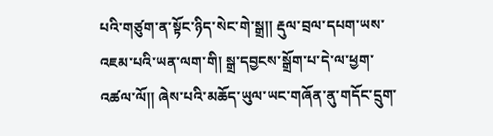པའི་གཙུག་ན་སྟོང་ཉིད་སེང་གེ་སྒྲ།། རྡུལ་བྲལ་དཔག་ཡས་འཇམ་པའི་ཡན་ལག་གི། སྒྲ་དབྱངས་སྒྲོག་པ་དེ་ལ་ཕྱག་འཚལ་ལོ།། ཞེས་པའི་མཆོད་ཡུལ་ཡང་གཞོན་ནུ་གདོང་དྲུག་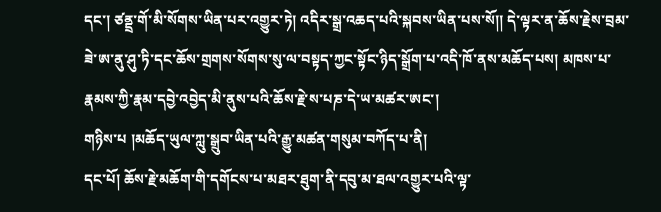དང་། ཙནྡྲ་གོ་མི་སོགས་ཡིན་པར་འགྱུར་ཏེ། འདིར་སྒྲ་འཆད་པའི་སྐབས་ཡིན་པས་སོ།། དེ་ལྟར་ན་ཆོས་རྗེས་བྲམ་ཟེ་ཨ་ནུ་ཤུ་ཏི་དང་ཆོས་གྲགས་སོགས་སུ་ལ་བསྟད་ཀྱང་སྟོང་ཉིད་སྒྲོག་པ་འདི་ཁོ་ནས་མཆོད་པས། མཁས་པ་རྣམས་ཀྱི་རྣམ་དབྱེ་འབྱེད་མི་ནུས་པའི་ཆོས་རྗེ་ས་པཎ་དེ་ཡ་མཚར་ཨང་།
གཉིས་པ །མཆོད་ཡུལ་ཀླུ་སྒྲུབ་ཡིན་པའི་རྒྱུ་མཚན་གསུམ་བཀོད་པ་ནི།
དང་པོ། ཆོས་རྗེ་མཆོག་གི་དགོངས་པ་མཐར་ཐུག་ནི་དབུ་མ་ཐལ་འགྱུར་པའི་ལྟ་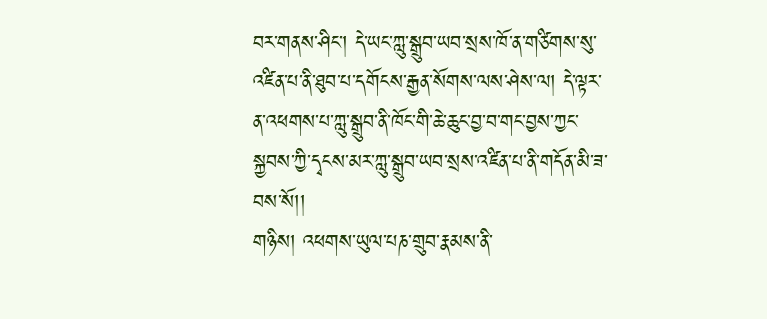བར་གནས་ཤིང་། དེ་ཡང་ཀླུ་སྒྲུབ་ཡབ་སྲས་ཁོ་ན་གཙིགས་སུ་འཛིན་པ་ནི་ཐུབ་པ་དགོངས་རྒྱན་སོགས་ལས་ཤེས་ལ། དེ་ལྟར་ན་འཕགས་པ་ཀླུ་སྒྲུབ་ནི་ཁོང་གི་ཆེ་ཆུང་བྱ་བ་གང་བྱས་ཀྱང་སྐྱབས་ཀྱི་དྭངས་མར་ཀླུ་སྒྲུབ་ཡབ་སྲས་འཛིན་པ་ནི་གདོན་མི་ཟ་བས་སོ།།
གཉིས། འཕགས་ཡུལ་པཎ་གྲུབ་རྣམས་ནི་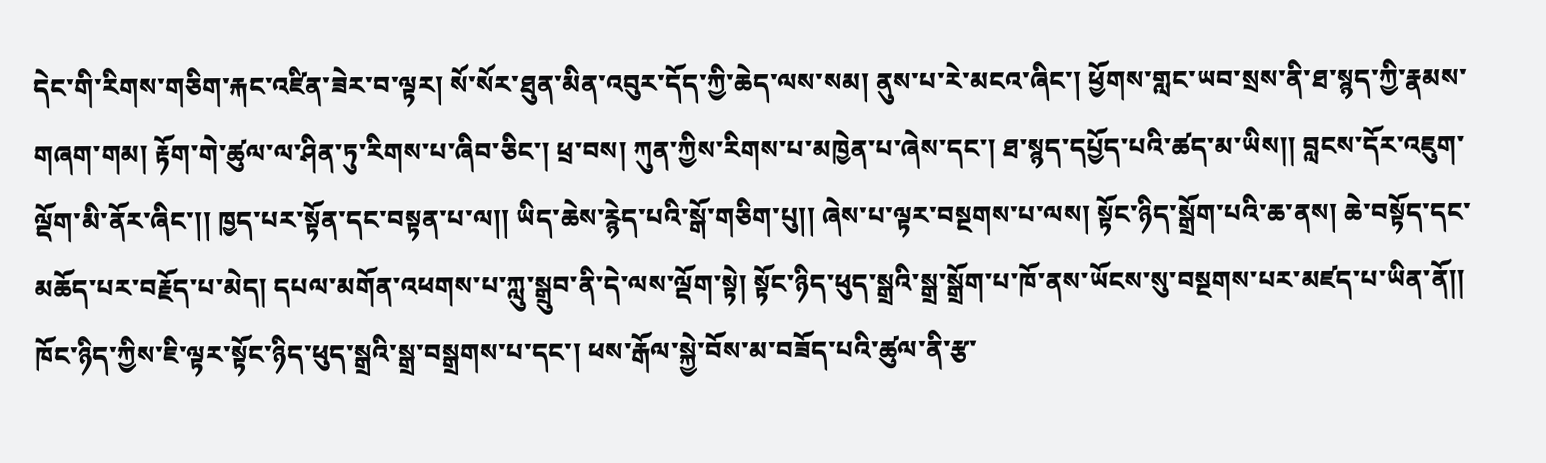དེང་གི་རིགས་གཅིག་རྐང་འཛིན་ཟེར་བ་ལྟར། སོ་སོར་ཐུན་མིན་འབུར་དོད་ཀྱི་ཆེད་ལས་སམ། ནུས་པ་རེ་མངའ་ཞིང་། ཕྱོགས་གླང་ཡབ་སྲས་ནི་ཐ་སྙད་ཀྱི་རྣམས་གཞག་གམ། རྟོག་གེ་ཚུལ་ལ་ཤིན་ཏུ་རིགས་པ་ཞིབ་ཅིང་། ཕྲ་བས། ཀུན་ཀྱིས་རིགས་པ་མཁྱེན་པ་ཞེས་དང་། ཐ་སྙད་དཔྱོད་པའི་ཚད་མ་ཡིས།། བླངས་དོར་འཇུག་ལྡོག་མི་ནོར་ཞིང་།། ཁྱད་པར་སྟོན་དང་བསྟན་པ་ལ།། ཡིད་ཆེས་རྙེད་པའི་སྒོ་གཅིག་པུ།། ཞེས་པ་ལྟར་བསྔགས་པ་ལས། སྟོང་ཉིད་སྒྲོག་པའི་ཆ་ནས། ཆེ་བསྟོད་དང་མཆོད་པར་བརྗོད་པ་མེད། དཔལ་མགོན་འཕགས་པ་ཀླུ་སྒྲུབ་ནི་དེ་ལས་ལྡོག་སྟེ། སྟོང་ཉིད་ཕུད་སྒྲའི་སྒྲ་སྒྲོག་པ་ཁོ་ནས་ཡོངས་སུ་བསྔགས་པར་མཛད་པ་ཡིན་ནོ།། ཁོང་ཉིད་ཀྱིས་ཇི་ལྟར་སྟོང་ཉིད་ཕུད་སྒྲའི་སྒྲ་བསྒྲགས་པ་དང་། ཕས་རྒོལ་སྐྱེ་བོས་མ་བཟོད་པའི་ཚུལ་ནི་རྩ་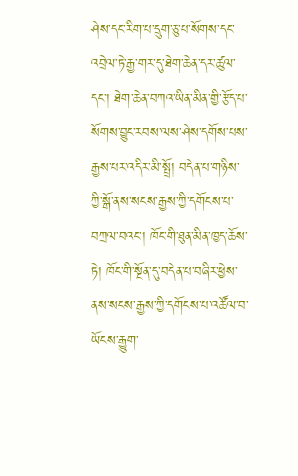ཤེས་དང་རིག་པ་དྲུག་ཅུ་པ་སོགས་དང་འབྲེལ་ཏེ་རྒྱ་གར་དུ་ཐེག་ཆེན་དར་ཚུལ་དང་། ཐེག་ཆེན་བཀའ་ཡིན་མིན་གྱི་རྩོད་པ་སོགས་བྱུང་རབས་ལས་ཤེས་དགོས་པས་རྒྱས་པར་འདིར་མི་སྤྲོ། བདེན་པ་གཉིས་ཀྱི་སྒོ་ནས་སངས་རྒྱས་ཀྱི་དགོངས་པ་བཀྲལ་བའང་། ཁོང་གི་ཐུན་མིན་ཁྱད་ཆོས་ཏེ། ཁོང་གི་སྔོན་དུ་བདེན་པ་བཞིར་ཕྱེས་ནས་སངས་རྒྱས་ཀྱི་དགོངས་པ་འཚོལ་བ་ཡོངས་རྒྱུག་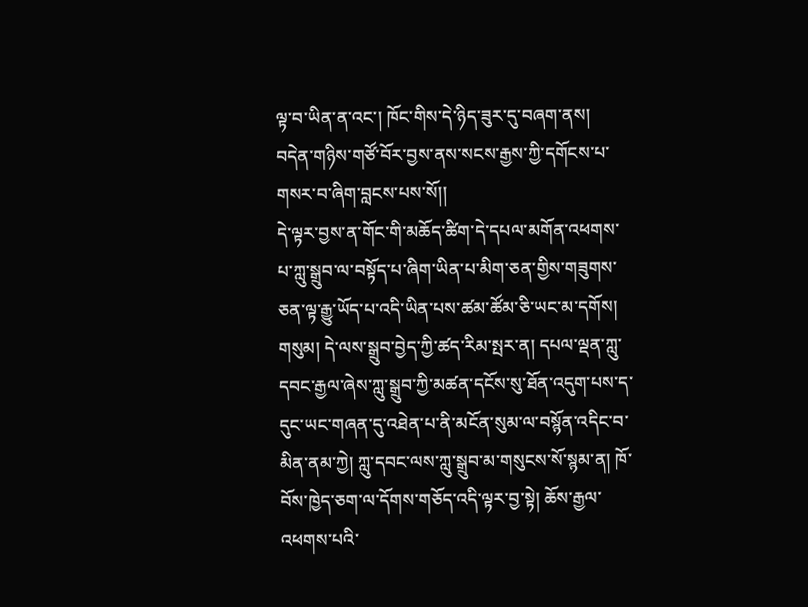ལྟ་བ་ཡིན་ན་འང་། ཁོང་གིས་དེ་ཉིད་ཟུར་དུ་བཞག་ནས། བདེན་གཉིས་གཙོ་བོར་བྱས་ནས་སངས་རྒྱས་ཀྱི་དགོངས་པ་གསར་བ་ཞིག་བླངས་པས་སོ།།
དེ་ལྟར་བྱས་ན་གོང་གི་མཆོད་ཚིག་དེ་དཔལ་མགོན་འཕགས་པ་ཀླུ་སྒྲུབ་ལ་བསྟོད་པ་ཞིག་ཡིན་པ་མིག་ཅན་གྱིས་གཟུགས་ཅན་ལྟ་རྒྱུ་ཡོད་པ་འདི་ཡིན་པས་ཚམ་ཚོམ་ཅི་ཡང་མ་དགོས།
གསུམ། དེ་ལས་སྒྲུབ་བྱེད་ཀྱི་ཚད་རིམ་སྤར་ན། དཔལ་ལྡན་ཀླུ་དབང་རྒྱལ་ཞེས་ཀླུ་སྒྲུབ་ཀྱི་མཚན་དངོས་སུ་ཐོན་འདུག་པས་ད་དུང་ཡང་གཞན་དུ་འཐེན་པ་ནི་མངོན་སུམ་ལ་བསྙོན་འདིང་བ་མིན་ནམ་ཀྱེ། ཀླུ་དབང་ལས་ཀླུ་སྒྲུབ་མ་གསུངས་སོ་སྙམ་ན། ཁོ་བོས་ཁྱེད་ཅག་ལ་དོགས་གཅོད་འདི་ལྟར་བྱ་སྟེ། ཆོས་རྒྱལ་འཕགས་པའི་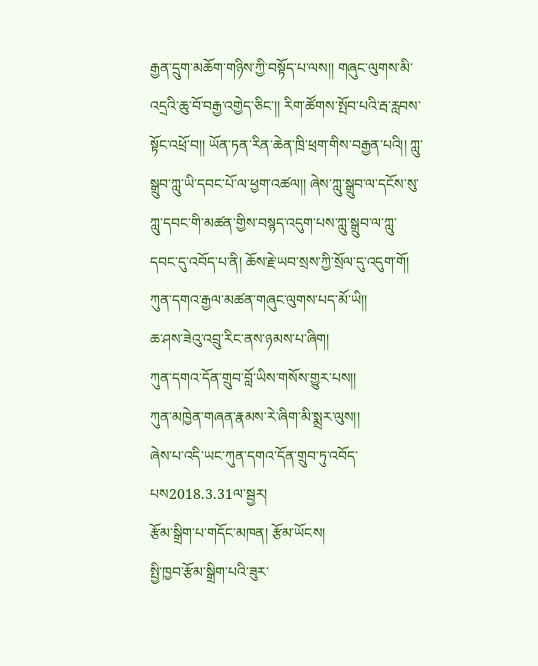རྒྱན་དྲུག་མཆོག་གཉིས་ཀྱི་བསྟོད་པ་ལས།། གཞུང་ལུགས་མི་འདྲའི་ཆུ་བོ་བརྒྱ་འགྱེད་ཅིང་།། རིག་ཚོགས་སྤོབ་པའི་རྦ་རླབས་སྟོང་འཕྲོ་བ།། ཡོན་ཏན་རིན་ཆེན་ཁྲི་ཕྲག་གིས་བརྒྱན་པའི།། ཀླུ་སྒྲུབ་ཀླུ་ཡི་དབང་པོ་ལ་ཕྱག་འཚལ།། ཞེས་ཀླུ་སྒྲུབ་ལ་དངོས་སུ་ཀླུ་དབང་གི་མཚན་གྱིས་བསྙད་འདུག་པས་ཀླུ་སྒྲུབ་ལ་ཀླུ་དབང་དུ་འབོད་པ་ནི། ཆོས་རྗེ་ཡབ་སྲས་ཀྱི་སྲོལ་དུ་འདུག་གོ།
ཀུན་དགའ་རྒྱལ་མཚན་གཞུང་ལུགས་པད་མོ་ཡི།།
ཆ་ཤས་ཟེའུ་འབྲུ་རིང་ནས་ཉམས་པ་ཞིག།
ཀུན་དགའ་དོན་གྲུབ་བློ་ཡིས་གསོས་གྱུར་པས།།
ཀུན་མཁྱེན་གཞན་རྣམས་རེ་ཞིག་མི་སྨྲར་ལུས།།
ཞེས་པ་འདི་ཡང་ཀུན་དགའ་དོན་གྲུབ་ཏུ་འབོད་པས2018.3.31ལ་སྦྱར།
རྩོམ་སྒྲིག་པ་གདོང་མཁན། རྩོམ་ཡོངས།
སྤྱི་ཁྱབ་རྩོམ་སྒྲིག་པའི་ཟུར་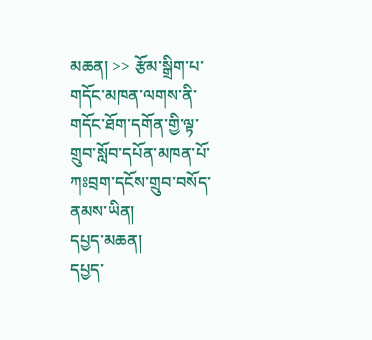མཆན། >> རྩོམ་སྒྲིག་པ་གདོང་མཁན་ལགས་ནི་གདོང་ཐོག་དགོན་གྱི་ལྟ་གྲུབ་སློབ་དཔོན་མཁན་པོ་ཀཿབྲག་དངོས་གྲུབ་བསོད་ནམས་ཡིན།
དཔྱད་མཆན།
དཔྱད་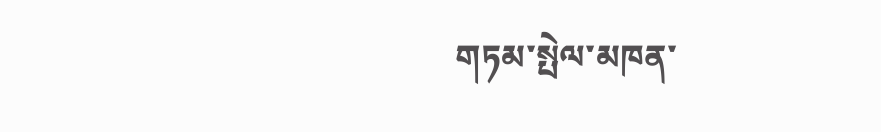གཏམ་སྤེལ་མཁན་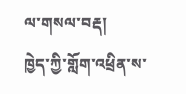ལ་གསལ་བརྡ།
ཁྱེད་ཀྱི་གློག་འཕྲིན་ས་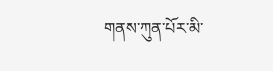གནས་ཀུན་པོར་མི་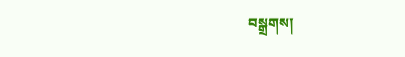བསྒྲགས།